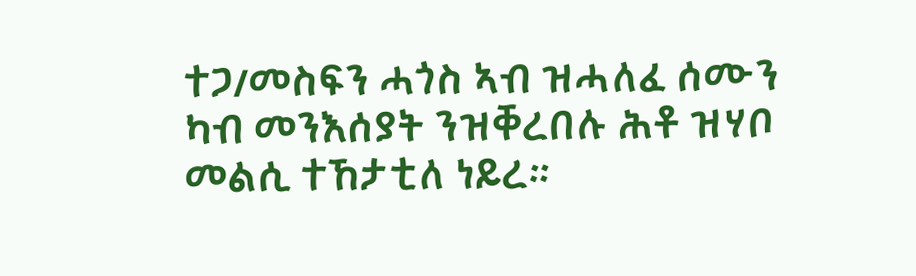ተጋ/መስፍን ሓጎስ ኣብ ዝሓለፈ ሰሙን ካብ መንእሰያት ንዝቐረበሉ ሕቶ ዝሃቦ መልሲ ተኸታቲለ ነይረ።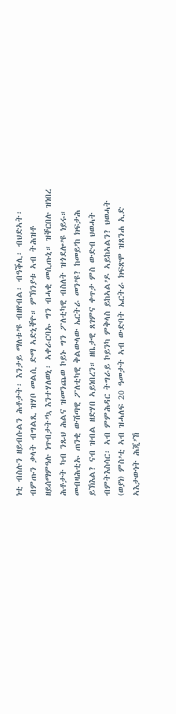ነቲ ብስሉን ዘይብሱልን ሕቶታት፡ እንታይ ማለቱ’ዩ ብዘየብል፡ ብዓቕሊ፡ ብህድኣት፡ ብምጡን ቃላት ብግልጺ ዝሃቦ መልሲ ድማ ኣድኒቐዮ። ምኽንያቱ ኣብ ትሕዝቶ ዘይሰማምዓሉ ነጥብታት’ኳ እንተሃለወኒ፡ ኣቀራርባኡ ግን ብሓቂ መሲጡኒ። ዝቐርበሉ ዝነበረ ሕቶታት ካብ ንጹህ ሕልና ዝመንጨወ ኮይኑ ግን ፖለቲካዊ ብስለት ዝጎደሎ’ዩ ነይሩ። መብዛሕቲኡ ጠንቂ ውሽጣዊ ፖለቲካዊ ቅልውላው ኤርትራ መን’ዩ? ከመይ’ከ ክፍታሕ ይኽእል? ናብ ዝብል ዘድሃበ ኣይነበረን። ዘቤታዊ ጸገምና ቀጥታ ምስ ውድብ ህወሓት ብምትእስሳር፡ ኣብ ምምሕዳር ትግራይ ኮይንካ ምቅላስ ይከኣል’ዶ ኣይከኣልን? ህወሓት (ወያነ) ምስ’ቲ ኣብ ዝሓለፍ 20 ዓመታት ኣብ ውድባት ኤርትራ ክፍጽሞ ዝጸንሐ ኢድ ኣእታውነት ሕጂ’ኸ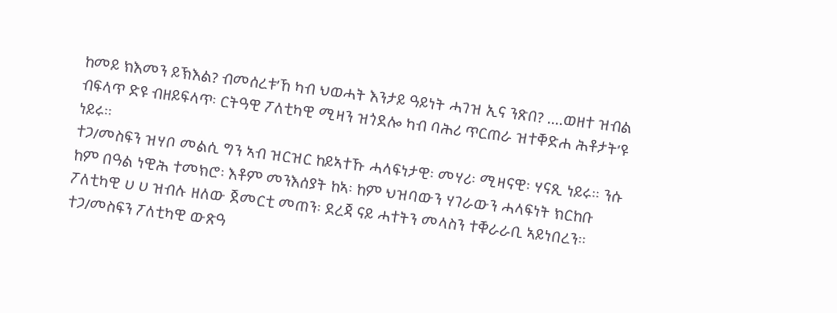ከመይ ክእመን ይኽእል? ብመሰረቱ’ኸ ካብ ህወሓት እንታይ ዓይነት ሓገዝ ኢና ንጽበ? ....ወዘተ ዝብል ብፍላጥ ድዩ ብዘይፍላጥ፡ ርትዓዊ ፖለቲካዊ ሚዛን ዝጎደሎ ካብ ባሕሪ ጥርጠራ ዝተቐድሐ ሕቶታት’ዩ ነይሩ።
ተጋ/መስፍን ዝሃቦ መልሲ ግን ኣብ ዝርዝር ከይኣተኹ ሓላፍነታዊ፡ መሃሪ፡ ሚዛናዊ፡ ሃናጺ ነይሩ። ንሱ ከም በዓል ነዊሕ ተመክሮ፡ እቶም መንእሰያት ከኣ፡ ከም ህዝባውን ሃገራውን ሓላፍነት ክርከቡ ፖለቲካዊ ሀ ሀ ዝብሉ ዘለው ጀመርቲ መጠን፡ ደረጃ ናይ ሓተትን መላስን ተቐራራቢ ኣይነበረን። ተጋ/መስፍን ፖለቲካዊ ውጽዓ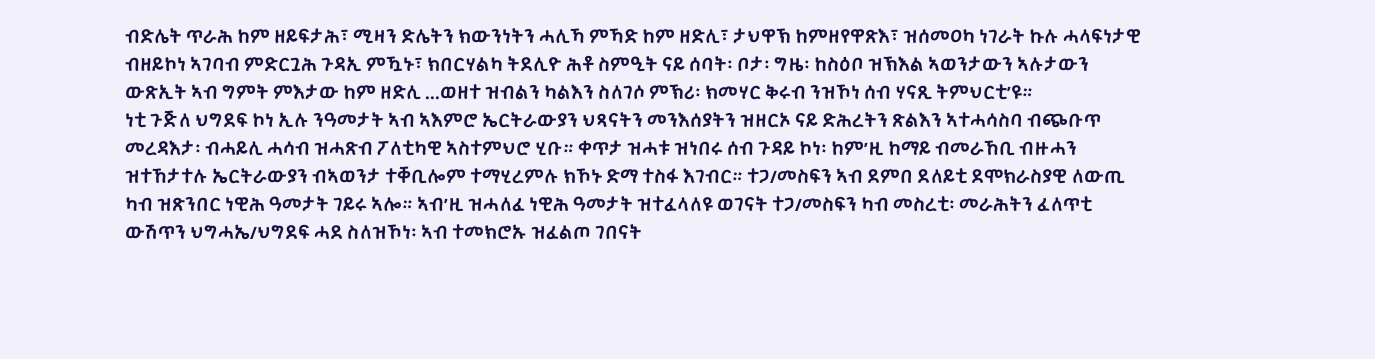ብድሌት ጥራሕ ከም ዘይፍታሕ፣ ሚዛን ድሌትን ክውንነትን ሓሊኻ ምኻድ ከም ዘድሊ፣ ታህዋኽ ከምዘየዋጽእ፣ ዝሰመዐካ ነገራት ኩሉ ሓላፍነታዊ ብዘይኮነ ኣገባብ ምድርጓሕ ጉዳኢ ምዃኑ፣ ክበርሃልካ ትደሊዮ ሕቶ ስምዒት ናይ ሰባት፡ ቦታ፡ ግዜ፡ ከስዕቦ ዝኽእል ኣወንታውን ኣሉታውን ውጽኢት ኣብ ግምት ምእታው ከም ዘድሊ ...ወዘተ ዝብልን ካልእን ስለገሶ ምኽሪ፡ ክመሃር ቅሩብ ንዝኾነ ሰብ ሃናጺ ትምህርቲ’ዩ።
ነቲ ጉጅለ ህግደፍ ኮነ ኢሉ ንዓመታት ኣብ ኣእምሮ ኤርትራውያን ህጻናትን መንእሰያትን ዝዘርኦ ናይ ድሕረትን ጽልእን ኣተሓሳስባ ብጭቡጥ መረዳእታ፡ ብሓይሊ ሓሳብ ዝሓጽብ ፖለቲካዊ ኣስተምህሮ ሂቡ። ቀጥታ ዝሓቱ ዝነበሩ ሰብ ጉዳይ ኮነ፡ ከም’ዚ ከማይ ብመራኸቢ ብዙሓን ዝተኸታተሉ ኤርትራውያን ብኣወንታ ተቐቢሎም ተማሂረምሉ ክኾኑ ድማ ተስፋ እገብር። ተጋ/መስፍን ኣብ ደምበ ደለይቲ ደሞክራስያዊ ለውጢ ካብ ዝጽንበር ነዊሕ ዓመታት ገይሩ ኣሎ። ኣብ’ዚ ዝሓለፈ ነዊሕ ዓመታት ዝተፈላለዩ ወገናት ተጋ/መስፍን ካብ መስረቲ፡ መራሕትን ፈለጥቲ ውሽጥን ህግሓኤ/ህግደፍ ሓደ ስለዝኾነ፡ ኣብ ተመክሮኡ ዝፈልጦ ገበናት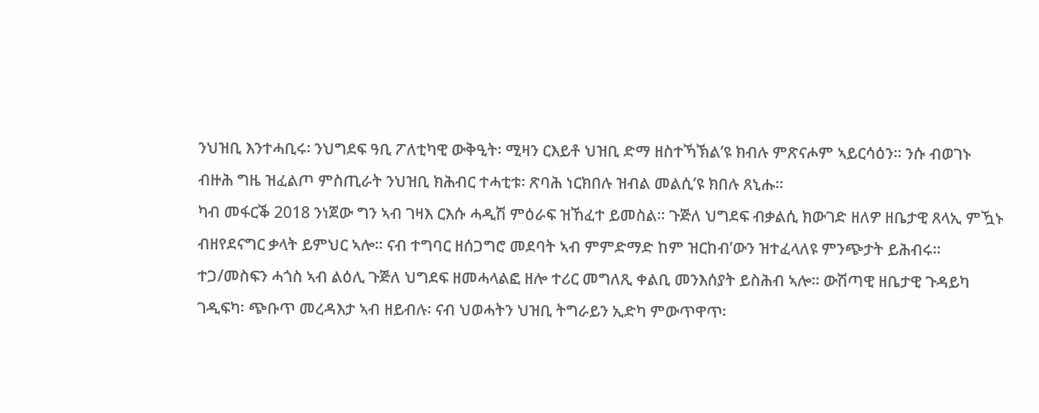ንህዝቢ እንተሓቢሩ፡ ንህግደፍ ዓቢ ፖለቲካዊ ውቅዒት፡ ሚዛን ርእይቶ ህዝቢ ድማ ዘስተኻኽል’ዩ ክብሉ ምጽናሖም ኣይርሳዕን። ንሱ ብወገኑ ብዙሕ ግዜ ዝፈልጦ ምስጢራት ንህዝቢ ክሕብር ተሓቲቱ፡ ጽባሕ ነርክበሉ ዝብል መልሲ’ዩ ክበሉ ጸኒሑ።
ካብ መፋርቕ 2018 ንነጀው ግን ኣብ ገዛእ ርእሱ ሓዲሽ ምዕራፍ ዝኸፈተ ይመስል። ጉጅለ ህግደፍ ብቃልሲ ክውገድ ዘለዎ ዘቤታዊ ጸላኢ ምዃኑ ብዘየደናግር ቃላት ይምህር ኣሎ። ናብ ተግባር ዘሰጋግሮ መደባት ኣብ ምምድማድ ከም ዝርከብ’ውን ዝተፈላለዩ ምንጭታት ይሕብሩ። ተጋ/መስፍን ሓጎስ ኣብ ልዕሊ ጉጅለ ህግደፍ ዘመሓላልፎ ዘሎ ተሪር መግለጺ ቀልቢ መንእሰያት ይስሕብ ኣሎ። ውሽጣዊ ዘቤታዊ ጉዳይካ ገዲፍካ፡ ጭቡጥ መረዳእታ ኣብ ዘይብሉ፡ ናብ ህወሓትን ህዝቢ ትግራይን ኢድካ ምውጥዋጥ፡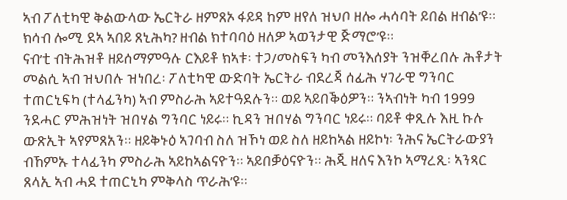ኣብ ፖለቲካዊ ቅልውላው ኤርትራ ዘምጸኦ ፋይዳ ከም ዘየለ ዝህቦ ዘሎ ሓሳባት ይበል ዘብል’ዩ። ክሳብ ሎሚ ደኣ ኣበይ ጸኒሕካ? ዘብል ክተባባዕ ዘለዎ ኣወንታዊ ጅማሮ’ዩ።
ናብ’ቲ ብትሕዝቶ ዘይሰማምዓሉ ርእይቶ ክኣቱ፡ ተጋ/መስፍን ካብ መንእሰያት ንዝቐረበሉ ሕቶታት መልሲ ኣብ ዝህበሉ ዝነበረ፡ ፖለቲካዊ ውድባት ኤርትራ ብደረጃ ሰፊሕ ሃገራዊ ግንባር ተጠርኒፍካ (ተላፊንካ) ኣብ ምስራሕ ኣይተዓደሉን። ወይ ኣይበቕዕዎን። ንኣብነት ካብ 1999 ንደሓር ምሕዝነት ዝበሃል ግንባር ነይሩ። ኪዳን ዝበሃል ግንባር ነይሩ። ባይቶ ቀጺሉ እዚ ኩሉ ውጽኢት ኣየምጸአን። ዘይቅኑዕ ኣገባብ ስለ ዝኾነ ወይ ስለ ዘይከኣል ዘይኮነ፡ ንሕና ኤርትራውያን ብኸምኡ ተላፊንካ ምስራሕ ኣይከኣልናዮን። ኣይበቓዕናዮን። ሕጂ ዘለና እንኮ ኣማረጺ፡ ኣንጻር ጸላኢ ኣብ ሓደ ተጠርኒካ ምቅላስ ጥራሕ’ዩ።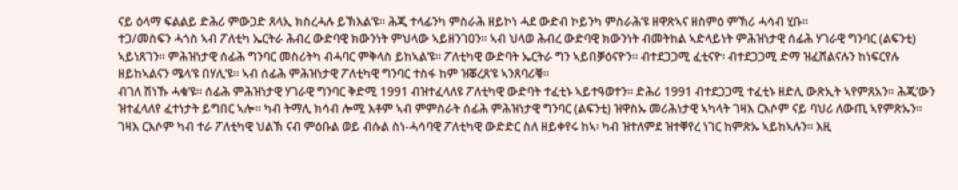ናይ ዕላማ ፍልልይ ድሕሪ ምውጋድ ጸላኢ ክስረሓሉ ይኽእል’ዩ። ሕጂ ተላፊንካ ምስራሕ ዘይኮነ ሓደ ውድብ ኮይንካ ምስራሕ’ዩ ዘዋጽኣና ዘስምዕ ምኽሪ ሓሳብ ሂቡ።
ተጋ/መስፍን ሓጎስ ኣብ ፖለቲካ ኤርትራ ሕብረ ውድባዊ ክውንነት ምህላው ኣይዘንገዐን። ኣብ ህላወ ሕብረ ውድባዊ ክውንነት ብመትከል ኣድላይነት ምሕዝነታዊ ሰፊሕ ሃገራዊ ግንባር (ልፍንቲ) ኣይነጸገን። ምሕዝነታዊ ሰፊሕ ግንባር መስሪትካ ብሓባር ምቅላስ ይከኣል’ዩ። ፖለቲካዊ ውድባት ኤርትራ ግን ኣይበቓዕናዮን። ብተደጋጋሚ ፈቲናዮ፡ ብተደጋጋሚ ድማ ዝፈሸልናሉን ከነፍርየሉ ዘይከኣልናን ሜላ’ዩ በሃሊ’ዩ። ኣብ ሰፊሕ ምሕዝነታዊ ፖለቲካዊ ግንባር ተስፋ ከም ዝቖረጸ’ዩ ኣንጸባሪቑ።
ብገለ ሽነኹ ሓቁ’ዩ። ሰፊሕ ምሕዝነታዊ ሃገራዊ ግንባር ቅድሚ 1991 ብዝተፈላለዩ ፖለቲካዊ ውድባት ተፈቲኑ ኣይተዓወተን። ድሕሪ 1991 ብተደጋጋሚ ተፈቲኑ ዘድሊ ውጽኢት ኣየምጸአን። ሕጂ’ውን ዝተፈላለየ ፈተነታት ይግበር ኣሎ። ካብ ትማሊ ክሳብ ሎሚ እቶም ኣብ ምምስራት ሰፊሕ ምሕዝነታዊ ግንባር (ልፍንቲ) ዝዋስኡ መሪሕነታዊ ኣካላት ገዛእ ርእሶም ናይ ባህሪ ለውጢ ኣየምጽኡን። ገዛእ ርእሶም ካብ ተራ ፖለቲካዊ ህልኽ ናብ ምዕቡል ወይ ብሱል ስነ-ሓሳባዊ ፖለቲካዊ ውድድር ስለ ዘይቀየሩ ከኣ፡ ካብ ዝተለምደ ዝተቐየረ ነገር ከምጽኡ ኣይከኣሉን። እዚ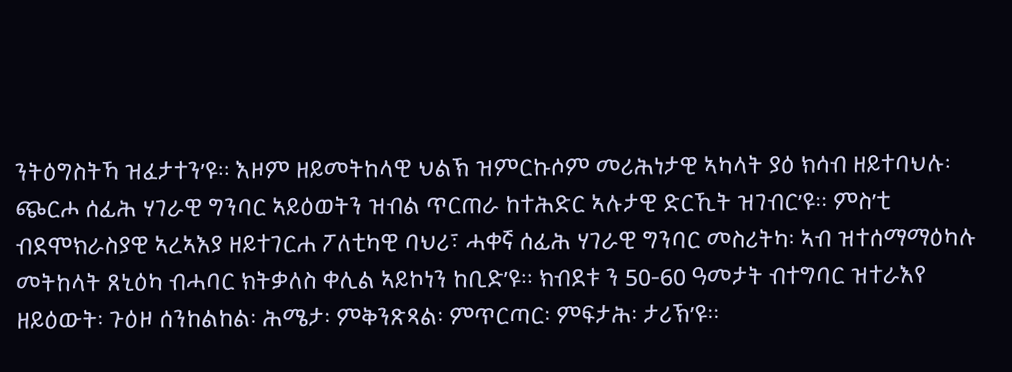ንትዕግስትኻ ዝፈታተን’ዩ። እዞም ዘይመትከላዊ ህልኽ ዝምርኩሶም መሪሕነታዊ ኣካላት ያዕ ክሳብ ዘይተባህሉ፡ ጭርሖ ሰፊሕ ሃገራዊ ግንባር ኣይዕወትን ዝብል ጥርጠራ ከተሕድር ኣሉታዊ ድርኺት ዝገብር’ዩ። ምስ’ቲ ብደሞክራስያዊ ኣረኣእያ ዘይተገርሐ ፖለቲካዊ ባህሪ፣ ሓቀኛ ሰፊሕ ሃገራዊ ግንባር መስሪትካ፡ ኣብ ዝተሰማማዕካሉ መትከላት ጸኒዕካ ብሓባር ክትቃለስ ቀሊል ኣይኮነን ከቢድ’ዩ። ክብደቱ ን 50-60 ዓመታት ብተግባር ዝተራእየ ዘይዕውት፡ ጉዕዞ ሰንከልከል፡ ሕሜታ፡ ምቅንጽጻል፡ ምጥርጣር፡ ምፍታሕ፡ ታሪኽ’ዩ።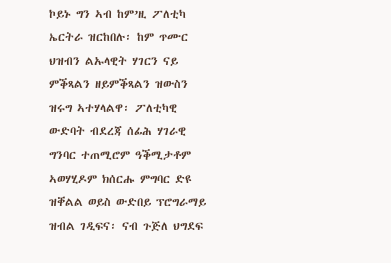ኮይኑ ግን ኣብ ከም’ዚ ፖለቲካ ኤርትራ ዝርከበሉ፡ ከም ጥሙር ህዝብን ልኡላዊት ሃገርን ናይ ምቕጻልን ዘይምቕጻልን ዝውስን ዝሩግ ኣተሃላልዋ፡ ፖለቲካዊ ውድባት ብደረጃ ሰፊሕ ሃገራዊ ግንባር ተጠሚሮም ዓቕሚታቶም ኣወሃሂዶም ክሰርሑ ምግባር ድዩ ዝቐልል ወይስ ውድበይ ፕሮግራማይ ዝብል ገዲፍና፡ ናብ ጉጅለ ህግደፍ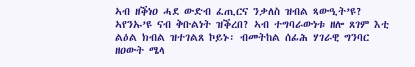ኣብ ዘቕነዐ ሓደ ውድብ ፈጢርና ንቃለስ ዝብል ጻውዒት’ዩ? ኣየንኡ’ዩ ናብ ቅቡልነት ዝቕረበ? ኣብ ተግባራውነቱ ዘሎ ጸገም እቲ ልዕል ክብል ዝተገልጸ ኮይኑ፡ ብመትከል ሰፊሕ ሃገራዊ ግንባር ዘዐውት ሜላ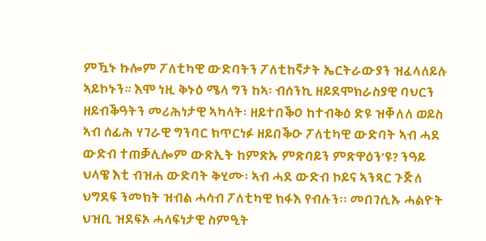ምዃኑ ኩሎም ፖለቲካዊ ውድባትን ፖለቲከኛታት ኤርትራውያን ዝፈላለይሉ ኣይኮኑን። እሞ ነዚ ቅኑዕ ሜላ ግን ከኣ፡ ብሰንኪ ዘይደሞክራስያዊ ባህርን ዘይብቕዓትን መሪሕነታዊ ኣካላት፡ ዘይተበቕዐ ከተብቅዕ ድዩ ዝቐለለ ወይስ ኣብ ሰፊሕ ሃገራዊ ግንባር ክጥርነፉ ዘይበቕዑ ፖለቲካዊ ውድባት ኣብ ሓደ ውድብ ተጠቓሊሎም ውጽኢት ከምጽኡ ምጽባይን ምጽዋዕን’ዩ? ንዓይ ህላዌ እቲ ብዝሐ ውድባት ቅሂሙ፡ ኣብ ሓደ ውድብ ኮይና ኣንጻር ጉጅለ ህግደፍ ንመክት ዝብል ሓሳብ ፖለቲካዊ ክፋእ የብሉን፡፡ መበገሲኡ ሓልዮት ህዝቢ ዝደፍኦ ሓላፍነታዊ ስምዒት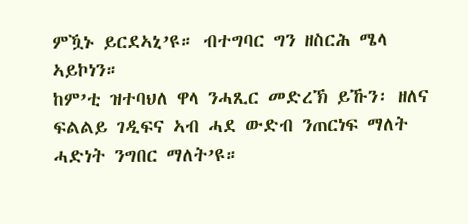ምዃኑ ይርደኣኒ’ዩ። ብተግባር ግን ዘስርሕ ሜላ ኣይኮነን።
ከም’ቲ ዝተባህለ ዋላ ንሓጺር መድረኽ ይኹን፡ ዘለና ፍልልይ ገዲፍና ኣብ ሓደ ውድብ ንጠርነፍ ማለት ሓድነት ንግበር ማለት’ዩ።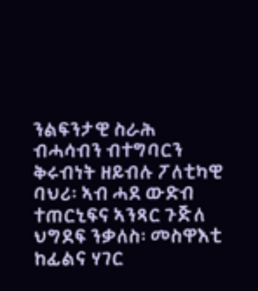ንልፍንታዊ ስራሕ ብሓሳብን ብተግባርን ቅሩብነት ዘይብሉ ፖለቲካዊ ባህሪ፡ ኣብ ሓደ ውድብ ተጠርኒፍና ኣንጻር ጉጅለ ህግደፍ ንቃለስ፡ መስዋእቲ ከፊልና ሃገር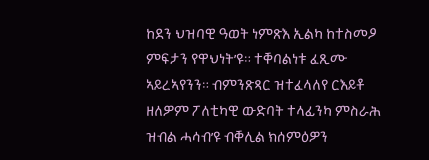ከደን ህዝባዊ ዓወት ነምጽእ ኢልካ ከተስመዖ ምፍታን የዋህነት’ዩ። ተቐባልነቱ ፈጺሙ ኣይረኣየንን። ብምንጽጻር ዝተፈላለየ ርእይቶ ዘለዎም ፖለቲካዊ ውድባት ተላፊንካ ምስራሕ ዝብል ሓሳብ’ዩ ብቐሊል ክሰምዕዎን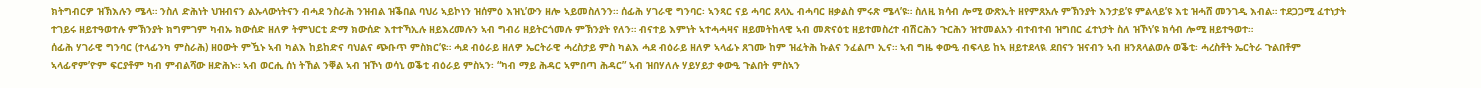ክትግብርዎ ዝኽእሉን ሜላ። ንስለ ድሕነት ህዝብናን ልኡላውነትናን ብሓደ ንስራሕ ንዝብል ዝቕበል ባህሪ ኣይኮነን ዝሰምዕ እዝኒ’ውን ዘሎ ኣይመስለንን። ሰፊሕ ሃገራዊ ግንባር፡ ኣንጻር ናይ ሓባር ጸላኢ ብሓባር ዘቃልስ ምሩጽ ሜላ’ዩ። ስለዚ ክሳብ ሎሚ ውጽኢት ዘየምጸአሉ ምኽንያት እንታይ’ዩ ምልላይ’ዩ እቲ ዝሓሸ መንገዲ እብል። ተደጋጋሚ ፈተነታት ተገይሩ ዘይተዓወተሉ ምኽንያት ክግምገም ካብኡ ክውሰድ ዘለዎ ትምህርቲ ድማ ክውሰድ እተተኻኢሉ ዘይእረመሉን ኣብ ግብሪ ዘይትርጎመሉ ምኽንያት የለን። ብናተይ እምነት ኣተሓሓዛና ዘይመትከላዊ ኣብ መጽናዕቲ ዘይተመስረተ ብሽርሕን ጉርሕን ዝተመልአን ብተብተብ ዝግበር ፈተነታት ስለ ዝኾነ’ዩ ክሳብ ሎሚ ዘይተዓወተ።
ሰፊሕ ሃገራዊ ግንባር (ተላፊንካ ምስራሕ) ዘዐውት ምዃኑ ኣብ ካልእ ከይከድና ባህልና ጭቡጥ ምስክር’ዩ። ሓደ ብዕራይ ዘለዎ ኤርትራዊ ሓረስታይ ምስ ካልእ ሓደ ብዕራይ ዘለዎ ኣላፊኑ ጸገሙ ከም ዝፈትሕ ኩልና ንፈልጦ ኢና። ኣብ ግዜ ቀውዒ ብፍላይ ከኣ ዘይተደላዪ ደበናን ዝናብን ኣብ ዘንጸላልወሉ ወቕቲ፡ ሓረስቶት ኤርትራ ጉልበቶም ኣላፊኖም’ዮም ፍርያቶም ካብ ምብልሻው ዘድሕኑ። ኣብ ወርሒ ሰነ ትኸል ንቐል ኣብ ዝኾነ ወሳኒ ወቕቲ ብዕራይ ምስኣን፡ “ካብ ማይ ሕዳር ኣምበጣ ሕዳር” ኣብ ዝበሃለሉ ሃይሃይታ ቀውዒ ጉልበት ምስኣን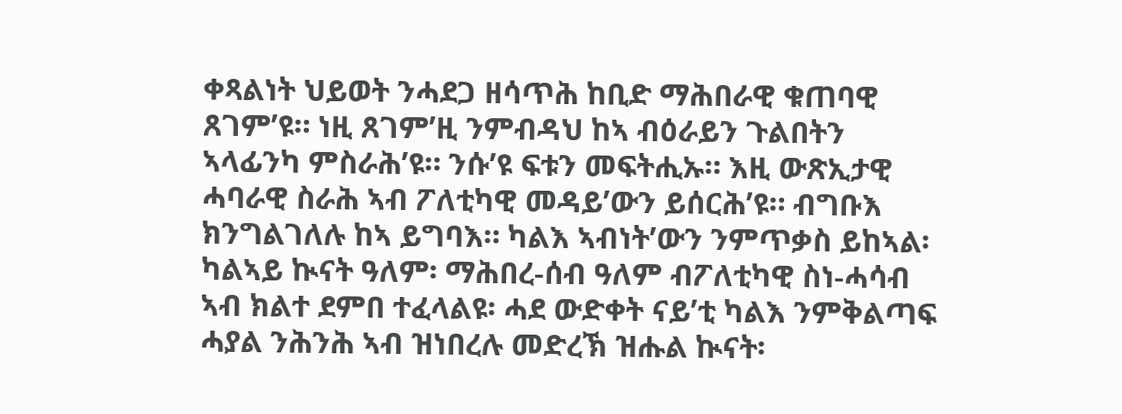ቀጻልነት ህይወት ንሓደጋ ዘሳጥሕ ከቢድ ማሕበራዊ ቁጠባዊ ጸገም’ዩ። ነዚ ጸገም’ዚ ንምብዳህ ከኣ ብዕራይን ጉልበትን ኣላፊንካ ምስራሕ’ዩ። ንሱ’ዩ ፍቱን መፍትሒኡ። እዚ ውጽኢታዊ ሓባራዊ ስራሕ ኣብ ፖለቲካዊ መዳይ’ውን ይሰርሕ’ዩ። ብግቡእ ክንግልገለሉ ከኣ ይግባእ። ካልእ ኣብነት’ውን ንምጥቃስ ይከኣል፡ ካልኣይ ኲናት ዓለም፡ ማሕበረ-ሰብ ዓለም ብፖለቲካዊ ስነ-ሓሳብ ኣብ ክልተ ደምበ ተፈላልዩ፡ ሓደ ውድቀት ናይ’ቲ ካልእ ንምቅልጣፍ ሓያል ንሕንሕ ኣብ ዝነበረሉ መድረኽ ዝሑል ኲናት፡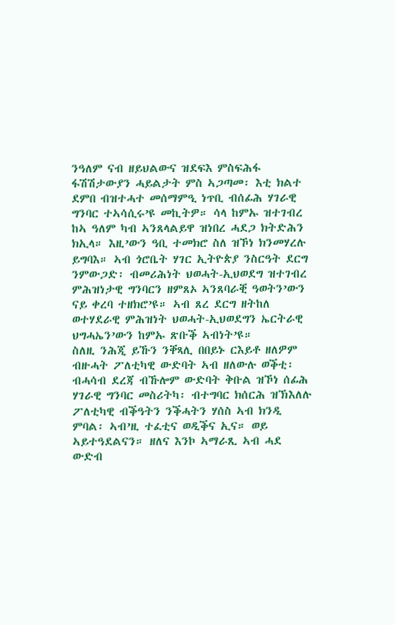ንዓለም ናብ ዘይህልውና ዝደፍእ ምስፍሕፋ ፋሽሽታውያን ሓይልታት ምስ ኣጋጣመ፡ እቲ ክልተ ደምበ ብዝተሓተ መሰማምዒ ነጥቢ ብሰፊሕ ሃገራዊ ግንባር ተኣሳሲሩ’ዩ መኪትዎ። ሳላ ከምኡ ዝተገብረ ከኣ ዓለም ካብ ኣንጸላልይዋ ዝነበረ ሓደጋ ክትድሕን ክኢላ። እዚ’ውን ዓቢ ተመክሮ ስለ ዝኾነ ክንመሃረሉ ይግባእ። ኣብ ጎሮቤት ሃገር ኢትዮጵያ ንስርዓት ደርግ ንምውጋድ፡ ብመሪሕነት ህወሓት-ኢህወደግ ዝተገብረ ምሕዝነታዊ ግንባርን ዘምጸኦ ኣንጸባራቒ ዓወትን’ውን ናይ ቀረባ ተዘክሮ’ዩ። ኣብ ጸረ ደርግ ዘትከለ ወተሃደራዊ ምሕዝነት ህወሓት-ኢህወደግን ኤርትራዊ ህግሓኤን’ውን ከምኡ ጽቡቕ ኣብነት’ዩ።
ስለዚ ንሕጂ ይኹን ንቐጻሊ በበይኑ ርእይቶ ዘለዎም ብዙሓት ፖለቲካዊ ውድባት ኣብ ዘለውሉ ወቕቲ፡ ብሓሳብ ደረጃ ብኹሎም ውድባት ቅቡል ዝኾነ ሰፊሕ ሃገራዊ ግንባር መስሪትካ፡ ብተግባር ክሰርሕ ዝኽእለሉ ፖለቲካዊ ብቕዓትን ንቕሓትን ሃሰስ ኣብ ክንዲ ምባል፡ ኣብ’ዚ ተፈቲና ወዲቕና ኢና። ወይ ኣይተዓደልናን። ዘለና እንኮ ኣማራጺ ኣብ ሓደ ውድብ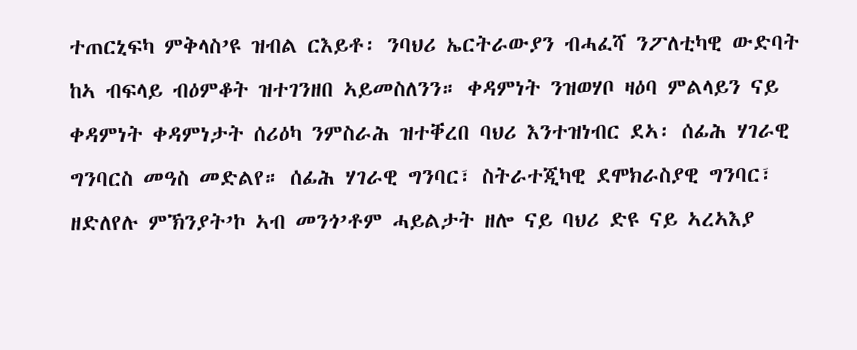ተጠርኒፍካ ምቅላስ’ዩ ዝብል ርእይቶ፡ ንባህሪ ኤርትራውያን ብሓፈሻ ንፖለቲካዊ ውድባት ከኣ ብፍላይ ብዕምቆት ዝተገንዘበ ኣይመስለንን። ቀዳምነት ንዝወሃቦ ዛዕባ ምልላይን ናይ ቀዳምነት ቀዳምነታት ሰሪዕካ ንምስራሕ ዝተቐረበ ባህሪ እንተዝነብር ደኣ፡ ሰፊሕ ሃገራዊ ግንባርስ መዓስ መድልየ። ሰፊሕ ሃገራዊ ግንባር፣ ስትራተጂካዊ ደሞክራስያዊ ግንባር፣ ዘድለየሉ ምኽንያት’ኮ ኣብ መንጎ’ቶም ሓይልታት ዘሎ ናይ ባህሪ ድዩ ናይ ኣረኣእያ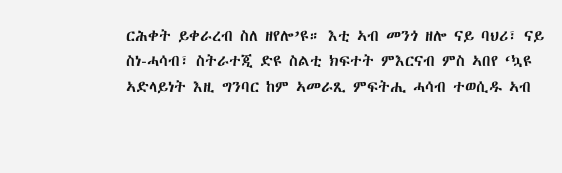ርሕቀት ይቀራረብ ስለ ዘየሎ’ዩ። እቲ ኣብ መንጎ ዘሎ ናይ ባህሪ፣ ናይ ስነ-ሓሳብ፣ ስትራተጂ ድዩ ስልቲ ክፍተት ምእርናብ ምስ ኣበየ ‘ኳዩ ኣድላይነት እዚ ግንባር ከም ኣመራጺ ምፍትሒ ሓሳብ ተወሲዱ ኣብ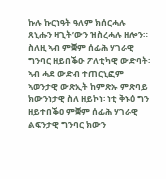ኩሉ ኩርነዓት ዓለም ክሰርሓሉ ጸኒሑን ዛጊት’ውን ዝስረሓሉ ዘሎን። ስለዚ ኣብ ምቛም ሰፊሕ ሃገራዊ ግንባር ዘይበቕዑ ፖለቲካዊ ውድባት፡ ኣብ ሓደ ውድብ ተጠርኒፎም ኣወንታዊ ውጽኢት ከምጽኡ ምጽባይ ክውንነታዊ ስለ ዘይኮነ፡ ነቲ ቅኑዕ ግን ዘይተበቕዐ ምቛም ሰፊሕ ሃገራዊ ልፍንታዊ ግንባር ክውን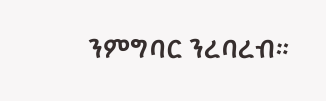ንምግባር ንረባረብ።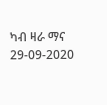ካብ ዛራ ማና
29-09-2020